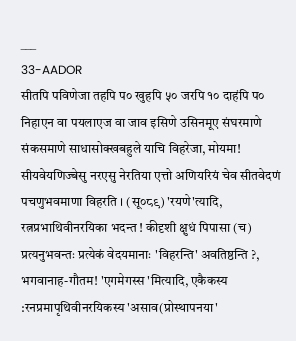___
33-AADOR
सीतपि पविणेजा तहपि प० खुहपि ५० जरपि १० दाहंपि प० निहाएन वा पयलाएज वा जाव इसिणे उसिनमूए संघरमाणे संकसमाणे साधासोक्खबहुले याचि विहरेजा, मोयमा! सीयवेयणिज्बेसु नरएसु नेरतिया एत्तो अणियरियं चेव सीतवेदणं पचणुभवमाणा विहरति । (सू०८९) 'रयणे'त्यादि, रत्नप्रभाथिवीनरयिका भदन्त ! कीदृशी क्षुधं पिपासा (च) प्रत्यनुभवन्तः प्रत्येकं वेदयमानाः 'विहरन्ति' अवतिष्ठन्ति ?, भगवानाह-गौतम! 'एगमेगस्स 'मित्यादि, एकैकस्य :रनप्रमापृथिवीनरयिकस्य 'असाव(प्रोस्थापनया'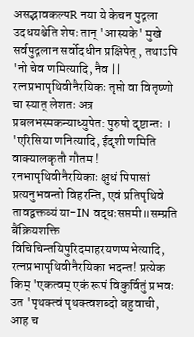असद्भावकल्पR नया ये केचन पुद्गला उदधयश्चेति शेषः तान् 'आस्यके' मुखे सर्वपुद्गलान सर्वोदधीन प्रक्षिपेत् , तथाऽपि 'नो चेव णमित्यादि, नैव ||
रत्नप्रभापृथिवीनैरयिकः तृप्तो वा वितृष्णो चा स्यात् लेशतः अत्र प्रबलभस्मकन्याध्युपेत: पुरुषो दृष्टान्तः । 'एरिसिया णनित्यादि, ईदृशी णमिति वाक्यालकृतौ गौतम ! रनभापृथिवीनैरयिकाः क्षुधं पिपासां प्रत्यनुभवन्तो विहरन्ति, एवं प्रतिपृथिवे तावद्वक्तव्यं या-IN वद्धःसप्तमी॥सम्प्रति बैंक्रियशक्ति विचिचिन्तयिपुरिदमाहरयणप्पभेत्यादि, रत्नप्रभापृथिवीनैरयिका भदन्त! प्रत्येक किम् 'एकत्वम् एकं रूपं विकुर्वितुं प्रभवः उत 'पृथक्त्वं पृथक्त्वशब्दो बहुवाची, आह च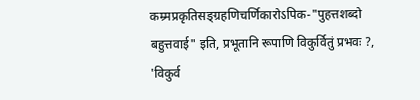कम्र्मप्रकृतिसङ्ग्रहणिचर्णिकारोऽपिक-"पुहत्तशब्दो बहुत्तवाई" इति, प्रभूतानि रूपाणि विकुर्वितुं प्रभवः ?, 'विकुर्व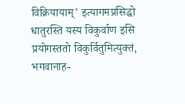विक्रियायाम्' इत्यागमप्रसिद्धो धातुरस्ति यस्य विकुर्वाण इसि प्रयोगस्ततो विकुर्वितुमित्युक्तं, भगवानाह-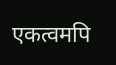एकत्वमपि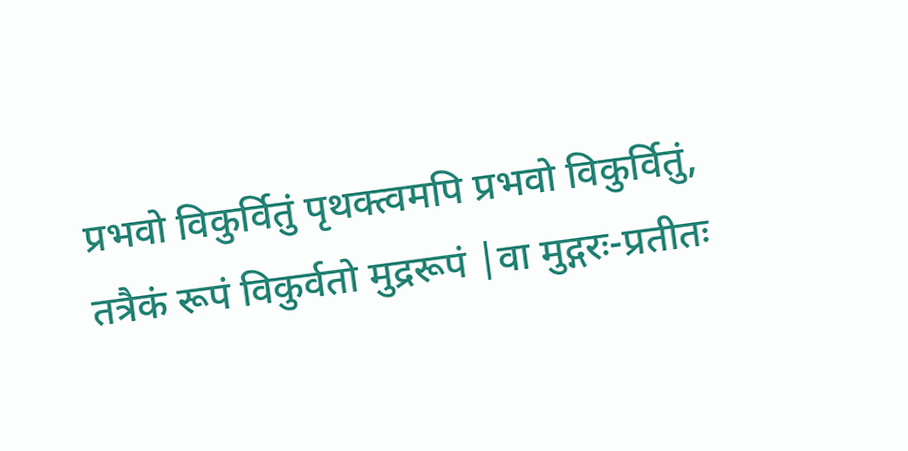प्रभवो विकुर्वितुं पृथक्त्वमपि प्रभवो विकुर्वितुं, तत्रैकं रूपं विकुर्वतो मुद्ररूपं |वा मुद्गरः-प्रतीतः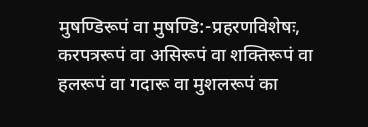मुषण्डिरूपं वा मुषण्डि:-प्रहरणविशेषः, करपत्ररूपं वा असिरूपं वा शक्तिरूपं वा हलरूपं वा गदारू वा मुशलरूपं का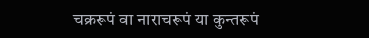चक्ररूपं वा नाराचरूपं या कुन्तरूपं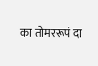का तोमररूपं दा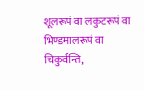शूलरूपं वा लकुटरूपं वा भिण्डमालरूपं वा चिकुर्वन्ति,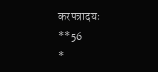करपत्रादयः
**56
*